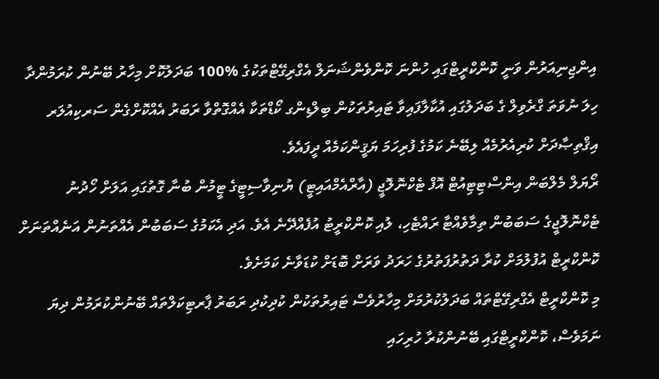އިންޖިނިއަރުން ވަނީ ކޮންކްރީޓްގައި ހުންނަ ކޮންވެންޝަނަލް އެގްރިގޭޓްތަކުގެ %100 ބަދަލުކޮށް މިހާރު ބޭނުން ކުރަމުންދާ ހިލަ ނުވަތަ ގްރެވިލް ގެ ބަދަލުގައި އުކާލާފައިވާ ޓައިރުތަކުން ބިލްޑިންގ ކޯޑްތަކާ އެއްގޮތްވާ ރަބަރު އެއްކޮށްގެން ސަރކިއުލަރ އިޤްތިޞާދަށް ކުރިއެރުމެއް ލިބޭނެ ކަމުގެ ފުރިހަމަ ޔަޤީންކަމެއް ދީފައެވެ.
ރޯޔަލް މެލްބަން އިންސްޓިޓިއުޓް އޮފް ޓެކްނޮލޮޖީ (އާރްއެމްއައިޓީ) ޔުނިވާސިޓީގެ ޓީމުން ބުނާ ގޮތުގައި އަލަށް ހޯދުނު ޓެކްނޮލޮޖީގެ ސަބަބުން ތިމާވެއްޓާ ރައްޓެހި، ލުއި ކޮންކްރީޓު އުފެއްދޭނެ އެވެ. އަދި އެކަމުގެ ސަބަބުން އެއްތަނުން އަނެއްތަނަށް ކޮންކްރީޓް އުފުލުމަށް ކުރާ ދަތުރުފަތުރުގެ ހަރަދު ވަރަށް ބޮޑަށް ކުޑަވާނެ ކަމަށެވެ.
މި ކޮންކްރީޓް އެގްރިގޭޓްތައް ބަދަލުކުރުމަށް މިހާރުވެސް ޓައިރުތަކުން ކުދިކުދި ރަބަރު ޕާރޓިކަލްތައް ބޭނުންކުރަމުން ދިޔަ ނަމަވެސް، ކޮންކްރީޓްގައި ބޭނުންކުރާ ހުރިހައި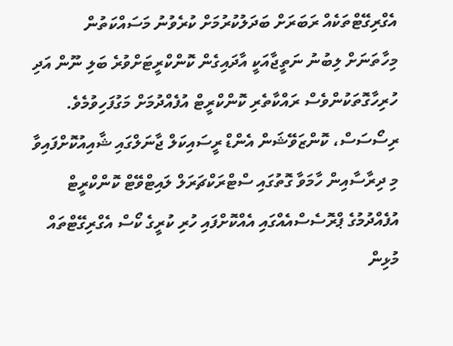އެގްރިގޭޓްތަކެއް ރަބަރަށް ބަދަލުކުރުމަށް ކުރެވުނު މަސައްކަތުން މިހާތަނަށް ލިބުނު ނަތީޖާއަކީ އާދައިގެން ކޮންކްރީޓަށްވުރެ ބަލި ނޫން އަދި ހުރިހާގޮތަކުންވެސް ރައްކާތެރި ކޮންކްރީޓް އުފެއްދުމަށް މަގުފަހިވުމެވެ.
ރިސޯސަސް، ކޮންޒަވޭޝަން އެންޑް ރީސައިކަލް ޖާނަލްގައި ޝާއިއުކޮށްފައިވާ މި ދިރާސާއިން ހާމަވާ ގޮތުގައި ސްޓްރަކްޗަރަލް ލައިޓްވޭޓް ކޮންކްރީޓް އުފެއްދުމުގެ ޕްރޮސެސްއެއްގައި އެއްކޮށްފައި ހުރި ކުރީގެ ކޯސް އެގްރިގޭޓްތައް މުޅިން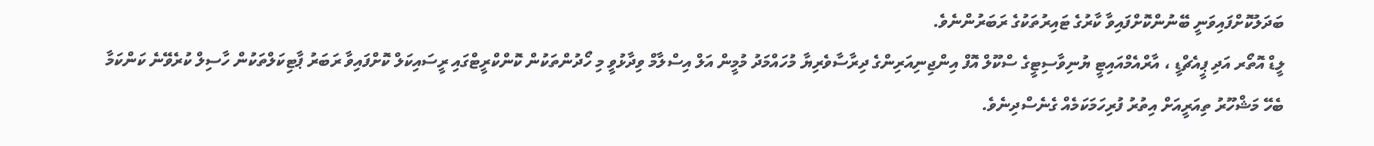ބަދަލުކޮށްފައިވަނީ ބޭނުންކޮށްފައިވާ ކާރުގެ ޓައިރުތަކުގެ ރަބަރުންނެވެ.
ލީޑް އޮތޯރ އަދި ޕީއެޗްޑީ ، އާރްއެމްއައިޓީ ޔުނިވާސިޓީގެ ސްކޫލް އޮފް އިންޖިނިއަރިންގެ ދިރާސާވެރިޔާ މުހައްމަދު މުމީން އަލް އިސްލާމް ވިދާޅުވީ މި ހޯދުންތަކުން ކޮންކްރީޓްގައި ރީސައިކަލް ކޮށްފައިވާ ރަބަރު ޕާޓިކަލްތަކުން ހާސިލް ކުރެވޭނެ ކަންކަމާ ބެހޭ މަޝްހޫރު ތިއަރީއަށް އިތުރު ފުރިހަމަކަމެއް ގެނެސްދިނެވެ.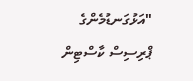"އަޅުގަނޑުމެންގެ ޕްރިސިސް ކާސްޓިން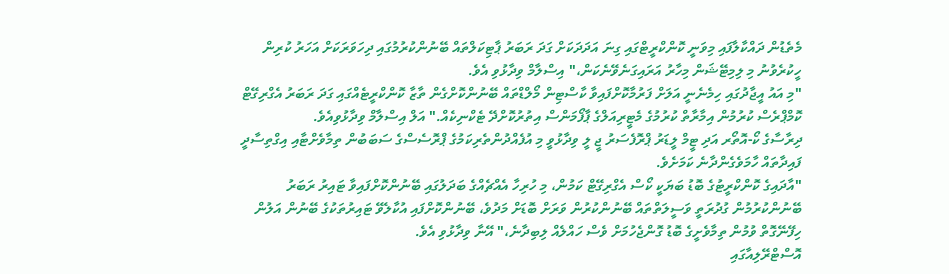މެތެޑުން ދައްކާލާފައި މިވަނީ ކޮންކްރީޓްގައި ގިނަ އަދަދަކަށް ގަދަ ރަބަރު ޕާޓިކަލްތައް ބޭނުންކުރުމުގައި ދިހަވަރަކަށް އަހަރު ކުރިން ހީކުރެވުނު މި ލިމިޓޭޝަން މިހާރު އަރައިގަނެވޭނެކަން،" އިސްލާމް ވިދާޅުވި އެވެ.
"މި އައު އީޖާދުގައި ހިމެނެނީ އަލަށް ފަރުމާކޮށްފައިވާ ކާސްޓިން މޯލްޑްތައް ބޭނުންކޮށްގެން ތާޒާ ކޮންކްރީޓެއްގައި ގަދަ ރަބަރު އެގްރިގޭޓް ކޮމްޕްރެސް ކުރުމުން އިމާރާތް ކުރުމުގެ މެޓީރިއަލްގެ ޕާފޯމަންސް އިތުރުކޮށްދޭ ޓެކްނިކެއް." އަލް އިސްލާމް ވިދާޅުވިއެވެ.
ދިރާސާގެ ކޯ-އޮތޯރ އަދި ޓީމް ލީޑަރު ޕްރޮފެސަރު ޖީ ލީ ވިދާޅުވީ މި އުފެއްދުންތެރިކަމުގެ ޕްރޮސެސްގެ ސަބަބުން ތިމާވެށްޓާއި އިގްތިސާދީ ފައިދާތައް ހާމަވެގެންދާނެ ކަމަށެވެ.
"އާދައިގެ ކޮންކްރީޓުގެ ބޮޑު ބަޔަކީ ކޯސް އެގްރިގޭޓް ކަމުން، މި ހުރިހާ އެއްޗެއްގެ ބަދަލުގައި ބޭނުންކޮށްފައިވާ ޓައިރު ރަބަރު ބޭނުންކުރުމުން ގުދުރަތީ ވަސީލަތްތައް ބޭނުންކުރުން ވަރަށް ބޮޑަށް މަދުވެ، ބޭނުންކޮށްފައި އުކާލެވޭ ޓައިރުތަކުގެ ބޭނުން އަލުން ހިފޭނޭގޮތް ވުމުން ތިމާވެށީގެ ބޮޑު ގޮންޖެހުމަށް ވެސް ހައްލެއް ލިބިދާނެ،" އޭނާ ވިދާޅުވި އެވެ.
އޮސްޓްރޭލިއާގައި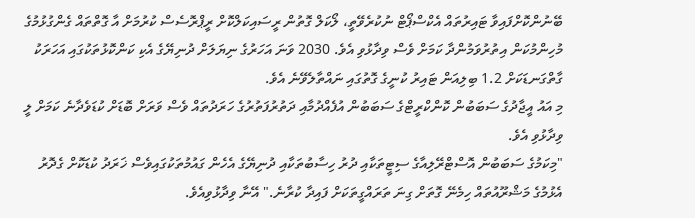ބޭނުންކޮށްފައިވާ ޓައިރުތައް އެކްސްޕޯޓް ނުކުރެވޭތީ، ލޯކަލް ގޮތުން ރީސައިކަލްކޮށް ރީޕްރޮސެސް ކުރުމަށް އާ ގޮތްތައް ގެންގުޅުމުގެ މުހިންމުކަން އިތުރުވަމުންދާ ކަމަށް ވެސް ވިދާޅުވި އެވެ. 2030 ވަނަ އަހަރުގެ ނިޔަލަށް ދުނިޔޭގެ އެކި ކަންކޮޅުތަކުގައި އަހަރަކު ގާތްގަނޑަކަށް 1.2 ބިލިއަން ޓައިރު ކުނީގެ ގޮތުގައި ނައްތާލެވޭނެ އެވެ.
މި އައު އީޖާދުގެ ސަބަބުން ކޮންކްރީޓްގެ ސަބަބުން އުފެއްދުމާއި ދަތުރުފަތުރުގެ ހަރަދުތައް ވެސް ވަރަށް ބޮޑަށް ކުޑަވެދާނެ ކަމަށް ލީ ވިދާޅުވި އެވެ.
"މިކަމުގެ ސަބަބުން އޮސްޓްރޭލިއާގެ ސިޓީތަކާއި ދުރު ހިސާބުތަކާއި ދުނިޔޭގެ އެހެން ގައުމުތަކުގައިވެސް ޚަރަދު ކުޑަކޮށް ގެދޮރު އެޅުމުގެ މަޝްރޫއުތައް ހިމެނޭ ގޮތަށް ގިނަ ތަރައްގީތަކަށް ފައިދާ ކުރާނެ." އޭނާ ވިދާޅުވިއެވެ.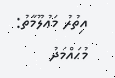އިތުރު މަޢުލޫމާތު:
މުޙައްމަދު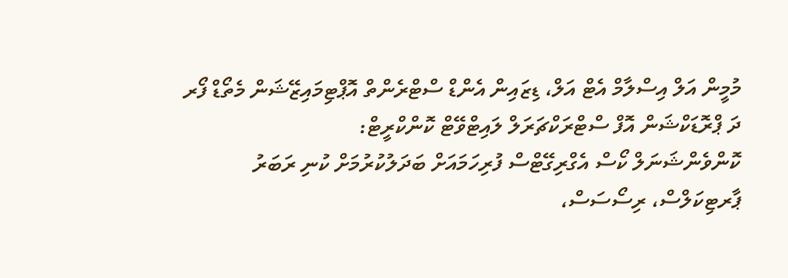މުމީން އަލް އިސްލާމް އެޓް އަލް، ޑިޒައިން އެންޑް ސްޓްރެންތް އޮޕްޓިމައިޒޭޝަން މެތޯޑް ފޯރ ދަ ޕްރޮޑަކްޝަން އޮފް ސްޓްރަކްޗަރަލް ލައިޓްވޭޓް ކޮންކްރީޓް:
ކޮންވެންޝަނަލް ކޯސް އެގްރިގޭޓްސް ފުރިހަމައަށް ބަދަލުކުރުމަށް ކުނި ރަބަރު ޕާރޓިކަލްސް، ރިސޯސަސް،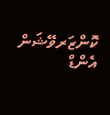ކޮންޒަރވޭޝަން އެންޑް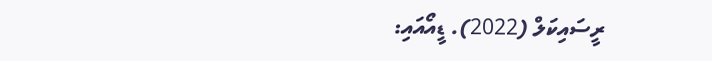ރީސައިކަލް (2022). ޑީއޯއައި: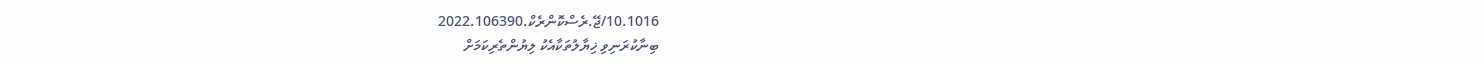10.1016/ޖޭ.ރެސްކޮންރެކް.2022.106390
ބިނާކުރަނިވި ޚިޔާލުތަކާއެކު ލިޔުންތެރިކަމަށް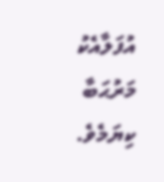އުފަލާއެކު މަރުޙަބާ ކިޔަމެވެ.